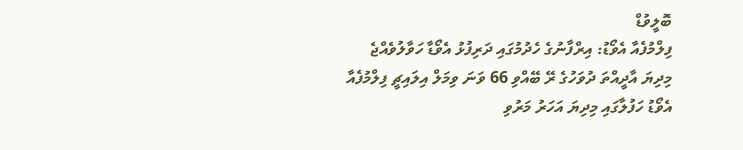ބޮލީވުޑް
ފިލްމުފެއާ އެވޯޑު: އިރްފާނުގެ ހެދުމުގައި ދަރިފުޅު އެވޯޑާ ހަވާލުވެއްޖެ
މިދިޔަ އާދީއްތަ ދުވަހުގެ ރޭ ބޭއްވި 66 ވަނަ ވިމަލް އިލައިޗީ ފިލްމުފެއާ އެވޯޑު ހަފުލާގައި މިދިޔަ އަހަރު މަރުވި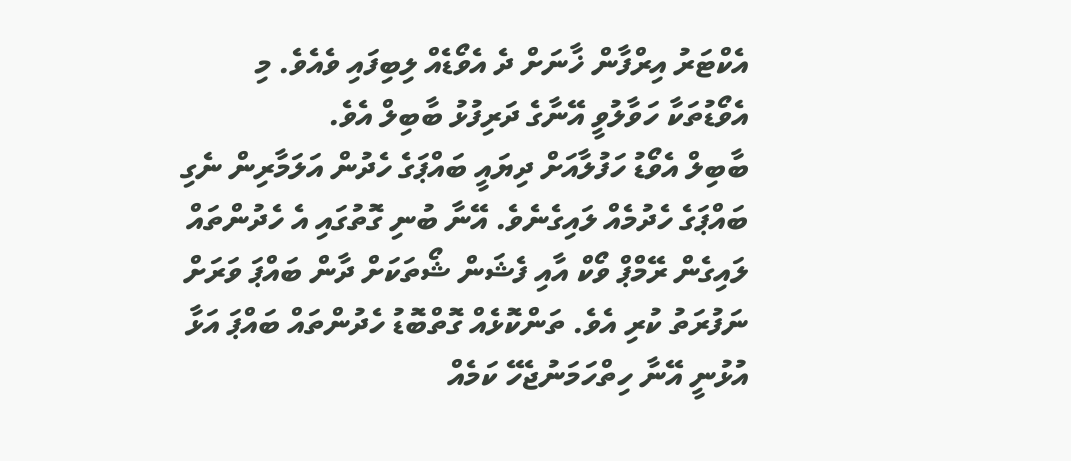އެކްޓަރު އިރްފާން ޚާނަށް ދެ އެވޯޑެއް ލިބިފައި ވެއެވެ. މި އެވޯޑުތަކާ ހަވާލުވީ އޭނާގެ ދަރިފުޅު ބާބިލް އެވެ.
ބާބިލް އެވޯޑު ހަފުލާއަށް ދިޔައީ ބައްޕަގެ ހެދުން އަލަމާރިން ނެގި ބައްޕަގެ ހެދުމެއް ލައިގެނެވެ. އޭނާ ބުނި ގޮތުގައި އެ ހެދުންތައް ލައިގެން ރޭމްޕް ވޯކް އާއި ފެޝަން ޝޯތަކަށް ދާން ބައްޕަ ވަރަށް ނަފުރަތު ކުރި އެވެ. ތަންކޮޅެއް ގޮތްބޮޑު ހެދުންތައް ބައްޕަ އަޅާ އުޅުނީ އޭނާ ހިތްހަމަނުޖެހޭ ކަމެއް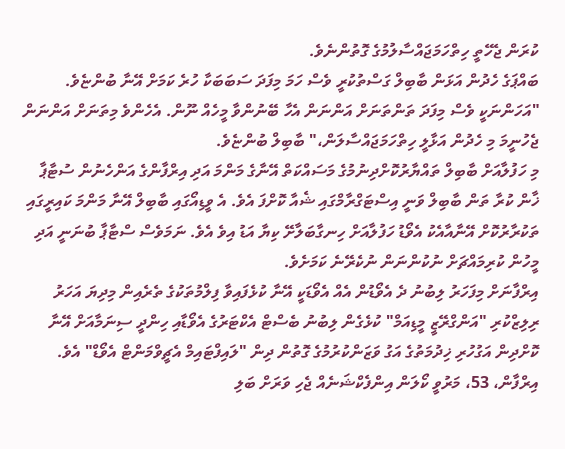ކުރަން ޖެހޭތީ ހިތްހަމަޖައްސާލުމުގެ ގޮތުންނެވެ.
ބައްޕަގެ ހެދުން އަޅަން ބާބިލް ގަސްތުކުރީ ވެސް ހަމަ މިފަދަ ސަބަބަކާ ހުރެ ކަމަށް އޭނާ ބުންޏެވެ.
"އަހަންނަކީ ވެސް މިފަދަ ތަންތަނަށް އަންނަން އެހާ ބޭނުންވާ މީހެއް ނޫން. އެހެންވެ މިތަނަށް އަންނަން ޖެހުނީމަ މި ހެދުން އަޅާލީ ހިތްހަމަޖައްސާލަން،" ބާބިލް ބުންޏެވެ.
މި ހަފުލާއަށް ބާބިލް ތައްޔާރުކޮށްދިނުމުގެ މަސައްކަތް އޭނާގެ މަންމަ އަދި އިރްފާންގެ އަންހެނުން ސުޓާޕާ ޚާން ކުރާ ތަން ބާބިލް ވަނީ އިސްޓަގްރާމްގައި ޝެއާ ކޮށްފަ އެވެ. އެ ވީޑިއޯގައި ބާބިލް އޭނާ މަންމަ ކައިރީގައި ތަކުރާރުކޮށް އޭނާއާއެކު އެވޯޑު ހަފުލާއަށް ހިނގާބަލާށޭ ކިޔާ އަޑު އިވެ އެވެ. ނަމަވެސް ސްޓާޕާ ބުނަނީ އަދި މީހުން ކުރިމައްޗަށް ނުކުންނަން ނުކެރޭނެ ކަމަށެވެ.
އިރްފާނަށް މިފަހަރު ލިބުނު ދެ އެވޯޑުން އެއް އެވޯޑަކީ އޭނާ ކުޅެފައިވާ ފިލްމުތަކުގެ ތެރެއިން މިދިޔަ އަހަރު ރިލިޒްކުރި "އަންގްރޭޒީ މީޑިއަމް" ކުޅެގެން ލިބުނު ބެސްޓް އެކްޓަރުގެ އެވޯޑާއި ހިންދީ ސިނަމާއަށް އޭނާ ކޮށްދިން އަގުހުރި ޚިދުމަތުގެ އަގު ވަޒަންކުރުމުގެ ގޮތުން ދިން "ލައިފްޓައިމް އެޗީވްމަންޓް އެވޯޑް" އެވެ.
އިރްފާން، 53، މަރުވީ ކޯލަން އިންފެކްޝަނެއް ޖެހި ވަރަށް ބަލި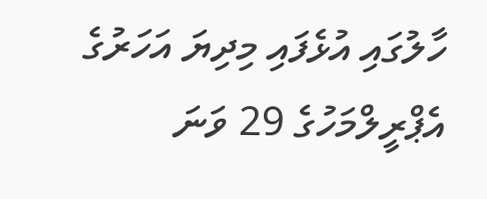ހާލުގައި އުޅެފައި މިދިޔަ އަހަރުގެ އެޕްރީލްމަހުގެ 29 ވަނަ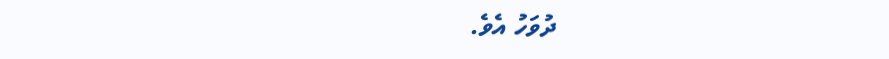ދުވަހު އެވެ.